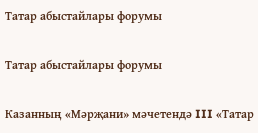Татар абыстайлары форумы

Татар абыстайлары форумы

Казанның «Мәрҗани» мәчетендә III «Татар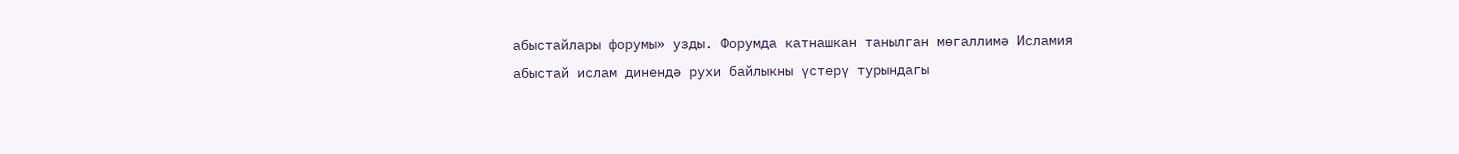абыстайлары форумы» узды. Форумда катнашкан танылган мөгаллимә Исламия абыстай ислам динендә рухи байлыкны үстерү турындагы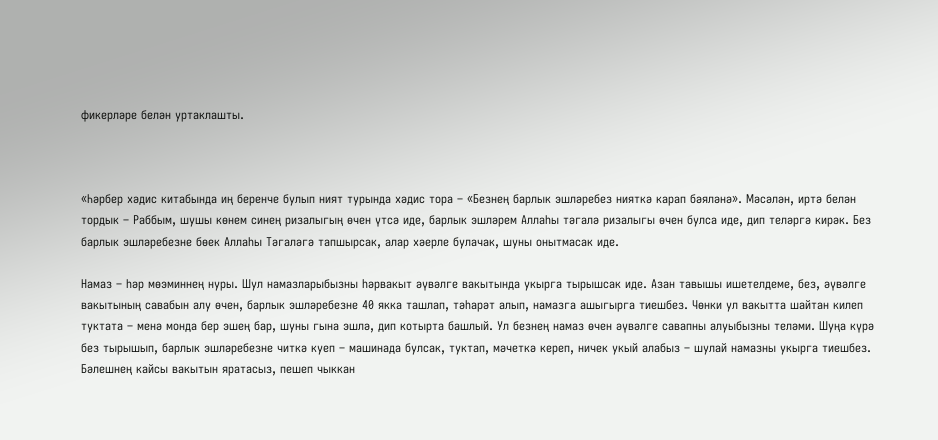фикерләре белән уртаклашты.



«Һәрбер хәдис китабында иң беренче булып ният турында хәдис тора – «Безнең барлык эшләребез нияткә карап бәяләнә». Мәсәлән, иртә белән тордык – Раббым, шушы көнем синең ризалыгың өчен үтсә иде, барлык эшләрем Аллаһы тәгалә ризалыгы өчен булса иде, дип теләргә кирәк. Без барлык эшләребезне бөек Аллаһы Тәгаләгә тапшырсак, алар хәерле булачак, шуны онытмасак иде.

Намаз – һәр мөэминнең нуры. Шул намазларыбызны һәрвакыт әүвәлге вакытында укырга тырышсак иде. Азан тавышы ишетелдеме, без, әүвәлге вакытының савабын алу өчен, барлык эшләребезне 40 якка ташлап, тәһарәт алып, намазга ашыгырга тиешбез. Чөнки ул вакытта шайтан килеп туктата – менә монда бер эшең бар, шуны гына эшлә, дип котырта башлый. Ул безнең намаз өчен әүвәлге савапны алуыбызны теләми. Шуңа күрә без тырышып, барлык эшләребезне читкә куеп – машинада булсак, туктап, мәчеткә кереп, ничек укый алабыз – шулай намазны укырга тиешбез. Бәлешнең кайсы вакытын яратасыз, пешеп чыккан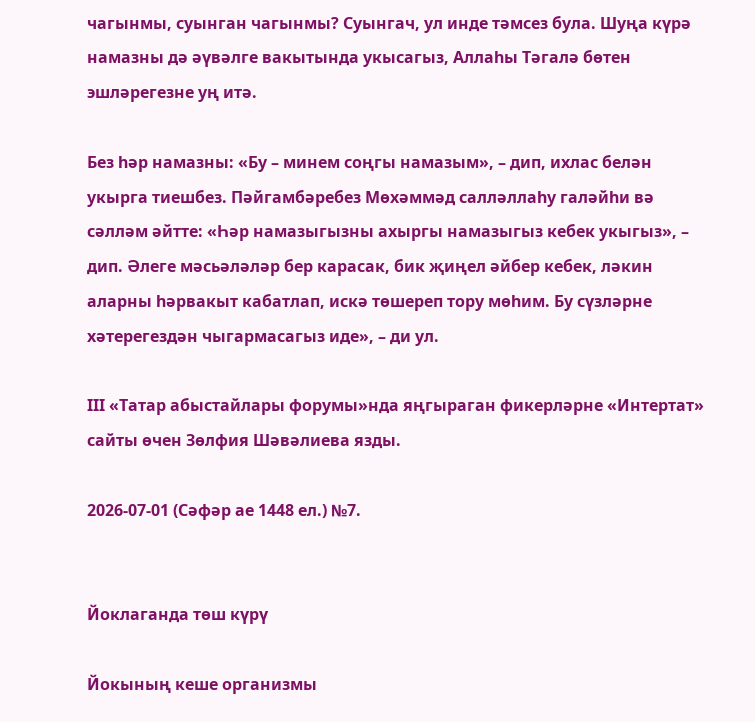чагынмы, суынган чагынмы? Суынгач, ул инде тәмсез була. Шуңа күрә намазны дә әүвәлге вакытында укысагыз, Аллаһы Тәгалә бөтен эшләрегезне уң итә.

Без һәр намазны: «Бу – минем соңгы намазым», – дип, ихлас белән укырга тиешбез. Пәйгамбәребез Мөхәммәд салләллаһу галәйһи вә сәлләм әйтте: «Һәр намазыгызны ахыргы намазыгыз кебек укыгыз», – дип. Әлеге мәсьәләләр бер карасак, бик җиңел әйбер кебек, ләкин аларны һәрвакыт кабатлап, искә төшереп тору мөһим. Бу сүзләрне хәтерегездән чыгармасагыз иде», – ди ул.

III «Татар абыстайлары форумы»нда яңгыраган фикерләрне «Интертат» сайты өчен Зөлфия Шәвәлиева язды.

2026-07-01 (Сәфәр ае 1448 ел.) №7.


Йоклаганда төш күрү

Йокының кеше организмы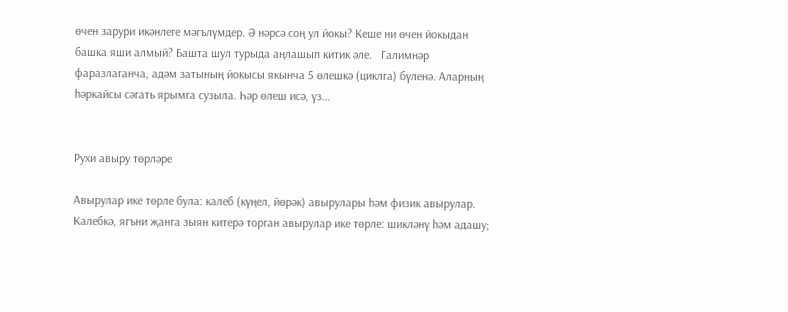өчен зарури икәнлеге мәгълүмдер. Ә нәрсә соң ул йокы? Кеше ни өчен йокыдан башка яши алмый? Башта шул турыда аңлашып китик әле.   Галимнәр фаразлаганча, адәм затының йокысы якынча 5 өлешкә (циклга) бүленә. Аларның һәркайсы сәгать ярымга сузыла. Һәр өлеш исә, үз...


Рухи авыру төрләре

Авырулар ике төрле була: калеб (күңел, йөрәк) авырулары һәм физик авырулар.   Калебкә, ягъни җанга зыян китерә торган авырулар ике төрле: шикләнү һәм адашу;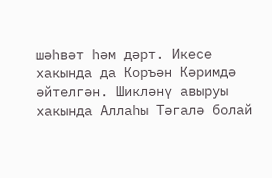шәһвәт һәм дәрт. Икесе хакында да Коръән Кәримдә әйтелгән. Шикләнү авыруы хакында Аллаһы Тәгалә болай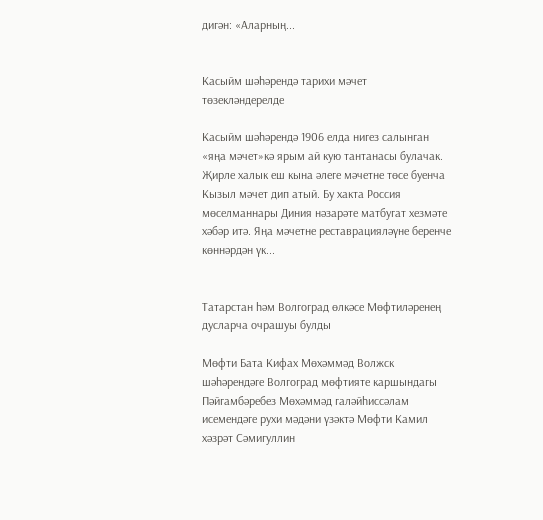дигән: «Аларның...


Касыйм шәһәрендә тарихи мәчет төзекләндерелде

Касыйм шәһәрендә 1906 елда нигез салынган «яңа мәчет»кә ярым ай кую тантанасы булачак. Җирле халык еш кына әлеге мәчетне төсе буенча Кызыл мәчет дип атый. Бу хакта Россия мөселманнары Диния нәзарәте матбугат хезмәте хәбәр итә. Яңа мәчетне реставрацияләүне беренче көннәрдән үк...


Татарстан һәм Волгоград өлкәсе Мөфтиләренең дусларча очрашуы булды

Мөфти Бата Кифах Мөхәммәд Волжск шәһәрендәге Волгоград мөфтияте каршындагы Пәйгамбәребез Мөхәммәд галәйһиссәлам исемендәге рухи мәдәни үзәктә Мөфти Камил хәзрәт Сәмигуллин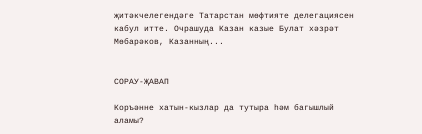җитәкчелегендәге Татарстан мөфтияте делегациясен кабул итте. Очрашуда Казан казые Булат хәзрәт Мөбарәков, Казанның...


СОРАУ-ҖАВАП

Коръәнне хатын-кызлар да тутыра һәм багышлый аламы?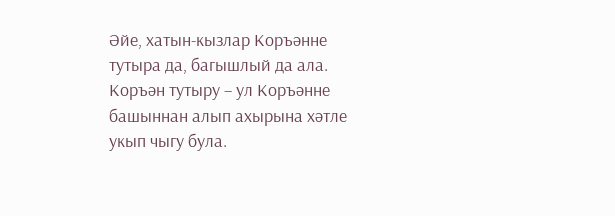Әйе, хатын-кызлар Коръәнне тутыра да, багышлый да ала. Коръән тутыру – ул Коръәнне башыннан алып ахырына хәтле укып чыгу була.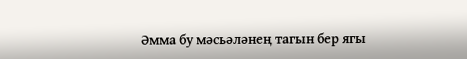Әмма бу мәсьәләнең тагын бер ягы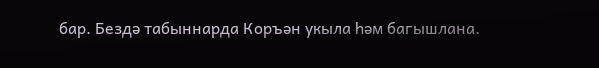бар. Бездә табыннарда Коръән укыла һәм багышлана.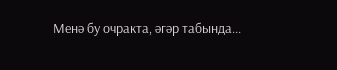Менә бу очракта, әгәр табында...